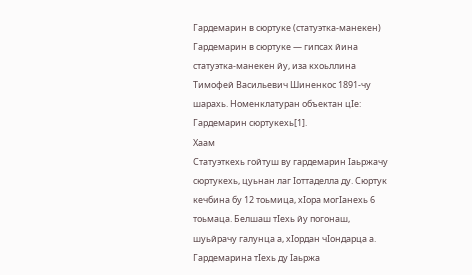Гардемарин в сюртуке (статуэтка-манекен)
Гардемарин в сюртуке — гипсах йина статуэтка-манекен йу, иза кхоьллина Тимофей Васильевич Шиненкос 1891-чу шарахь. Номенклатуран объектан цӀе: Гардемарин сюртукехь[1].
Хаам
Статуэткехь гойтуш ву гардемарин Ӏаьржачу сюртукехь, цуьнан лаг Ӏоттаделла ду. Сюртук кечбина бу 12 тоьмица, хӀора могӀанехь 6 тоьмаца. Белшаш тӀехь йу погонаш, шуьйрачу галунца а, хӀордан чӀондарца а. Гардемарина тӀехь ду Ӏаьржа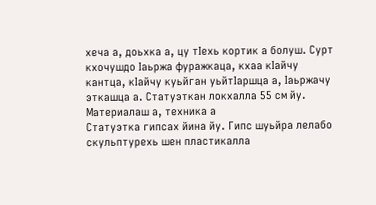хеча а, доьхка а, цу тӀехь кортик а болуш. Сурт кхочушдо Ӏаьржа фуражкаца, кхаа кӀайчу кантца, кӀайчу куьйган уьйтӀаршца а, Ӏаьржачу эткашца а. Статуэткан локхалла 55 см йу.
Материалаш а, техника а
Статуэтка гипсах йина йу. Гипс шуьйра лелабо скульптурехь шен пластикалла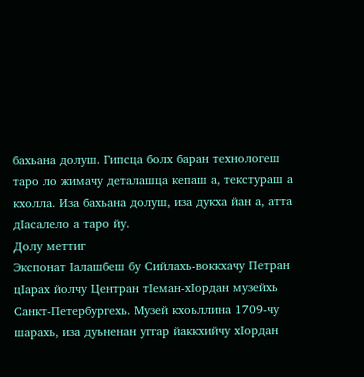бахьана долуш. Гипсца болх баран технологеш таро ло жимачу деталашца кепаш а, текстураш а кхолла. Иза бахьана долуш, иза дукха йан а, атта дӀасалело а таро йу.
Долу меттиг
Экспонат Ӏалашбеш бу Сийлахь-воккхачу Петран цӀарах йолчу Центран тӀеман-хӀордан музейхь Санкт-Петербургехь. Музей кхоьллина 1709-чу шарахь, иза дуьненан уггар йаккхийчу хӀордан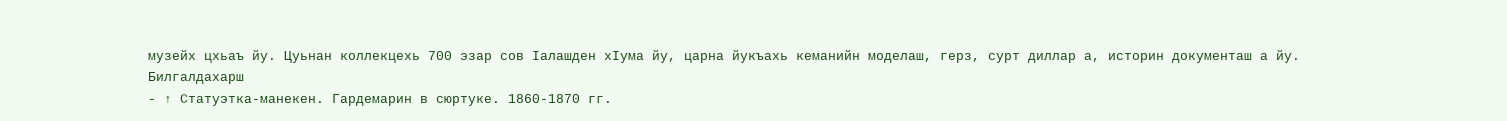музейх цхьаъ йу. Цуьнан коллекцехь 700 эзар сов Ӏалашден хӀума йу, царна йукъахь кеманийн моделаш, герз, сурт диллар а, историн документаш а йу.
Билгалдахарш
- ↑ Статуэтка-манекен. Гардемарин в сюртуке. 1860-1870 гг.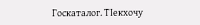Госкаталог. ТӀекхочу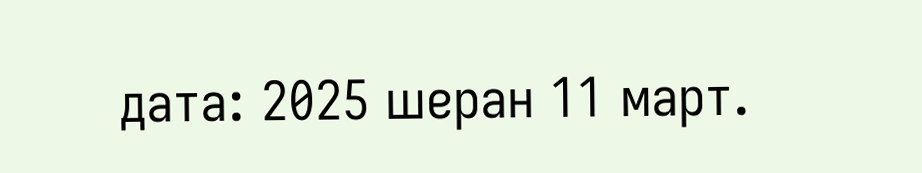дата: 2025 шеран 11 март.